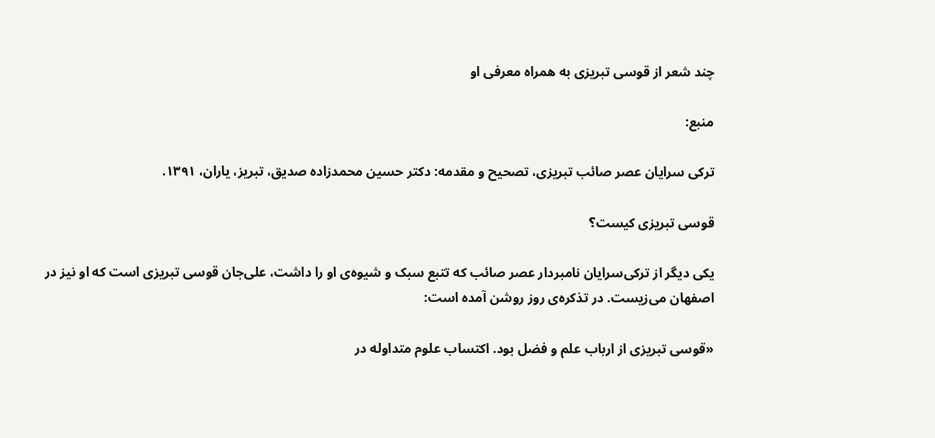چند شعر از قوسی تبریزی به همراه معرفی او

منبع:

ترکی سرایان عصر صائب تبریزی، تصحیح و مقدمه: دکتر حسین محمدزاده صدیق، تبریز، یاران، ۱۳۹۱.

قوسی تبریزی كيست؟

یکی دیگر از ترکی‌سرایان نامبردار عصر صائب که تتبع سبک و شیوه‌ی او را داشت، علی‌جان قوسی تبریزی است که او نیز در اصفهان می‌زیست. در تذکره‌ی روز روشن آمده است:

«قوسی تبریزی از ارباب علم و فضل بود. اکتساب علوم متداوله در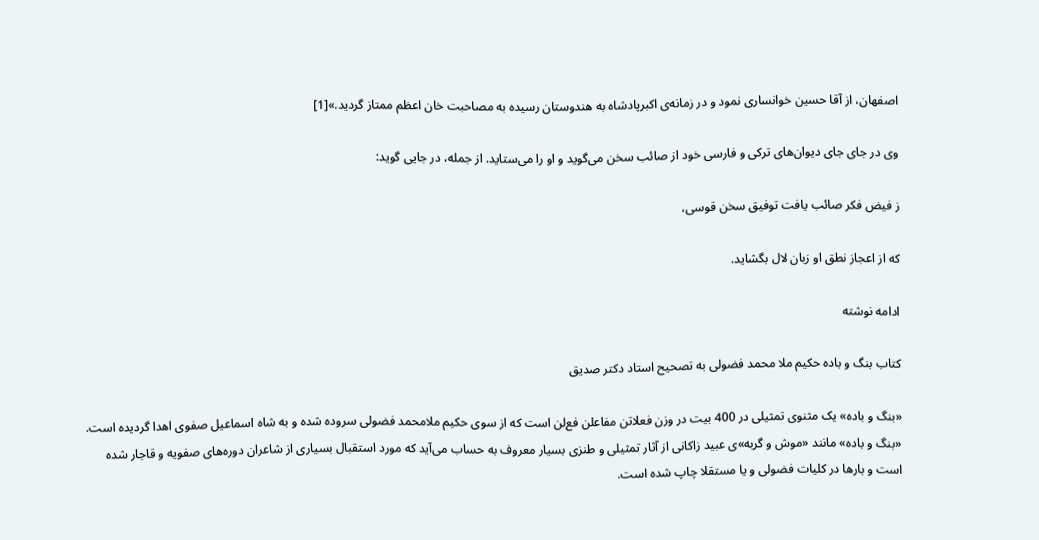اصفهان، از آقا حسین خوانساری نمود و در زمانه‌ی اکبرپادشاه به هندوستان رسیده به مصاحبت خان اعظم ممتاز گردید.»[1]

وی در جای جای دیوان‌های ترکی و فارسی خود از صائب سخن می‌گوید و او را می‌ستاید. از جمله، در جایی گوید:

ز فیض فکر صائب یافت توفیق سخن قوسی،

که از اعجاز نطق او زبان لال بگشاید.

ادامه نوشته

کتاب بنگ و باده حکیم ملا محمد فضولی به تصحیح استاد دکتر صدیق

«بنگ و باده» یک مثنوی تمثیلی در 400 بیت در وزن فعلاتن مفاعلن فع‌لن است که از سوی حکیم ملامحمد فضولی سروده شده و به شاه اسماعیل صفوی اهدا گردیده است. «بنگ و باده» مانند «موش و گربه»ی عبید زاکانی از آثار تمثیلی و طنزی بسیار معروف به حساب می‌آید که مورد استقبال بسیاری از شاعران دوره‌های صفویه و قاجار شده است و بارها در کلیات فضولی و یا مستقلا چاپ شده است.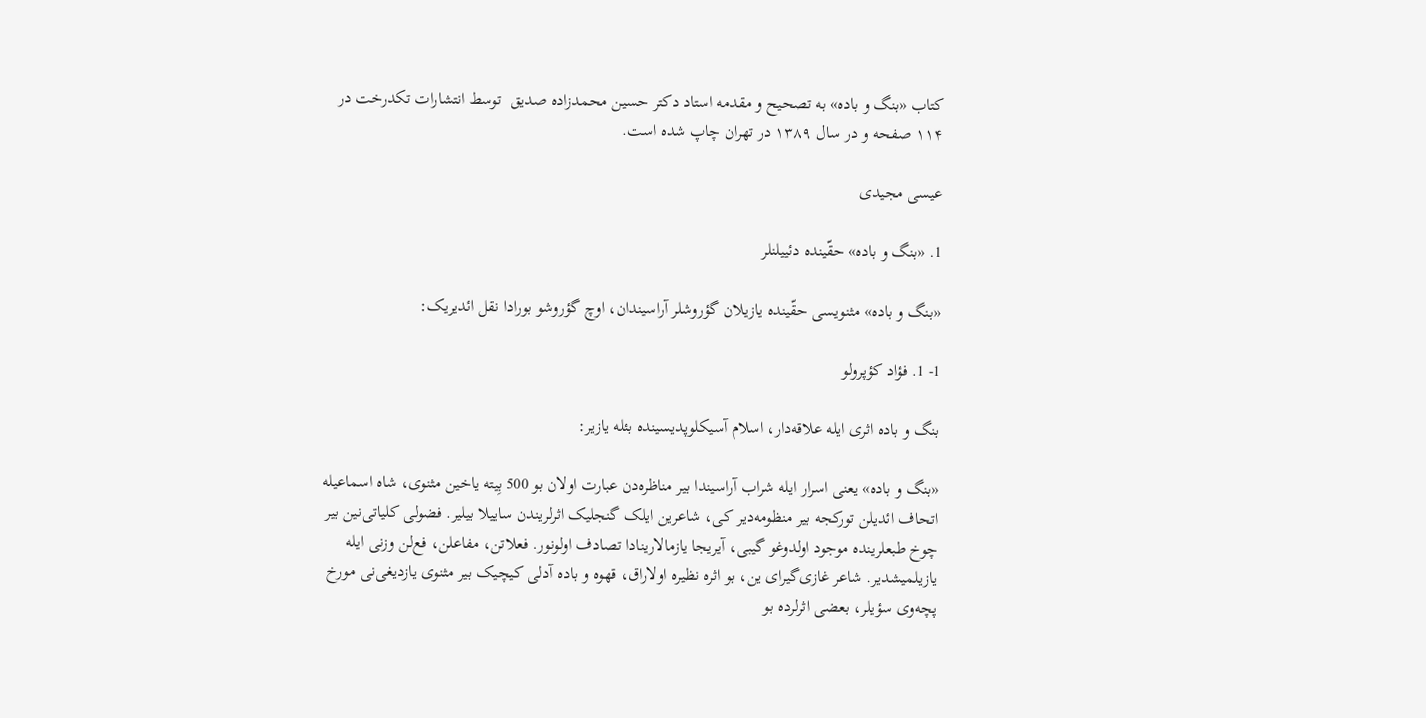کتاب «بنگ و باده» به تصحیح و مقدمه استاد دکتر حسین محمدزاده صدیق  توسط انتشارات تکدرخت در ۱۱۴ صفحه و در سال ۱۳۸۹ در تهران چاپ شده است.

عیسی مجیدی

1. «بنگ و باده» حقّینده دئییلنلر

«بنگ و باده» مثنویسی حقّینده یازیلان گؤروشلر آراسیندان، اوچ گؤروشو بورادا نقل ائدیریک:

1- 1. فؤاد کؤپرولو

بنگ و باده اثری ایله علاقه‌دار، اسلام آسیکلوپدیسینده بئله یازیر:

«بنگ و باده» یعنی اسرار ایله شراب آراسیندا بیر مناظره‌دن عبارت اولان بو 500 بِیته یاخین مثنوی، شاه اسماعیله اتحاف ائدیلن تورکجه بیر منظومه‌دیر کی، شاعرین ایلک گنجلیک اثرلریندن ساییلا بیلیر. فضولی کلیاتی‌نین بیر چوخ طبعلرینده موجود اولدوغو گیبی، آیریجا یازمالارینادا تصادف اولونور. فعلاتن، مفاعلن، فع‌لن وزنی ایله یازیلمیشدیر. شاعر غازی‌گیرای ین، بو اثره نظیره اولاراق، قهوه و باده آدلی کیچیک بیر مثنوی یازدیغی‌نی مورخ پچه‌وی سؤیلر، بعضی اثرلرده بو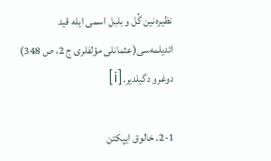نظیره‌نین گُل و بلبل اسمی ایله قید ائدیلمه‌سی(عثمانلی مؤلفلری ج 2، ص 348) دوغرو دگیلدیر.[i]

2-1. خالوق ایپکتن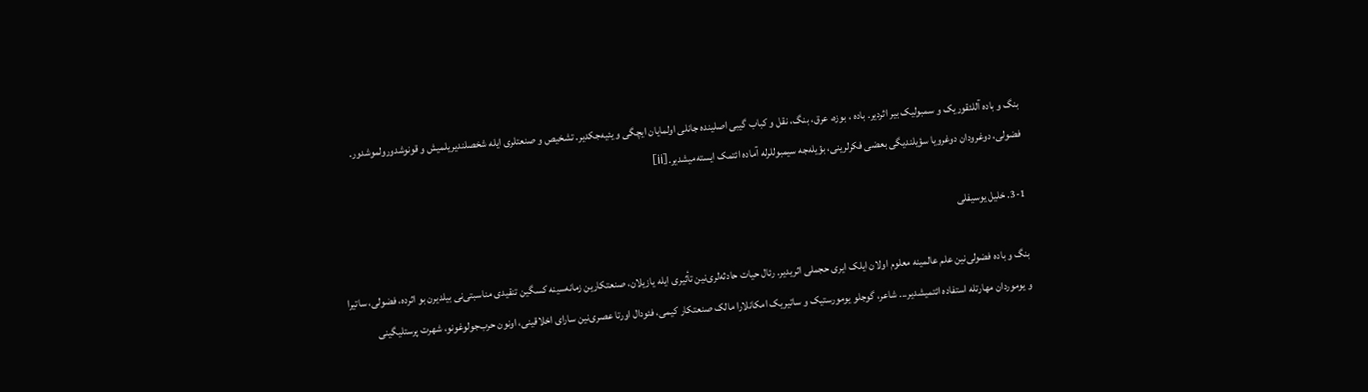بنگ و باده آللئقوریک و سمبولیک بیر اثردیر. باده ، بوزه، عرق، بنگ، نقل و کباب گیبی اصلینده جانلی اولمایان ایچگی و یئیه‌جکدیر. تشخیص و صنعتلری ایله شخصلندیریلمیش و قونوشدورولموشدور. فضولی، دوغرودان دوغرویا سؤیلندیگی بعضی فکرلرینی، بؤیله‌جه سیمبوللرله آماده ائتمک ایسته‌میشدیر.[ii]

3-1. خلیل یوسیفلی

بنگ و باده فضولی‌نین علم عالمینه معلوم اولان ایلک ایری حجملی اثریدیر. رئال حیات حادثه‌لری‌نین تأثیری ایله یازیلان، صنعتکارین زمانه‌سینه کسگین تنقیدی مناسبتی‌نی بیلدیرن بو اثرده، فضولی، ساتیرا و یوموردان مهارتله استفاده ائتمیشدیر... شاعر، گوجلو یومورستیک و ساتیریک امکانلارا مالک صنعتکار کیمی، فئودال اورتا عصری‌نین سارای اخلاقینی، اونون حرب‌جولوغونو، شهرت پرستلیگینی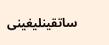ساتقینلیغینی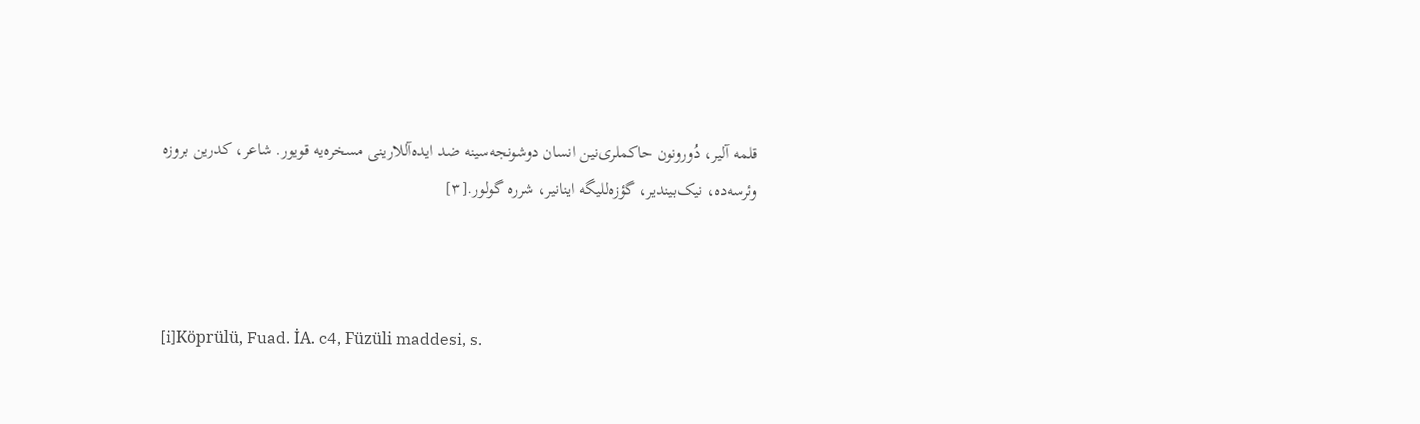قلمه آلیر، دُورونون حاکملری‌نین انسان دوشونجه‌سینه ضد ایده‌آللارینی مسخره‌یه قویور. شاعر، کدرین بروزه وئرسه‌ده، نیک‌بیندیر، گؤزه‌للیگه اینانیر، شرره گولور.[۳]



[i]Köprülü, Fuad. İA. c4, Füzüli maddesi, s.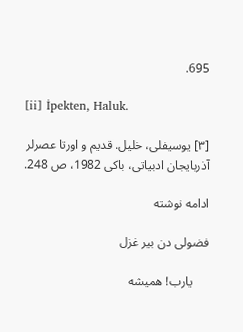695.

[ii] İpekten, Haluk.

[۳] یوسیفلی، خلیل. قدیم و اورتا عصرلر آذربایجان ادبیاتی، باکی 1982، ص 248.

ادامه نوشته

فضولی دن بیر غزل

     یارب! همیشه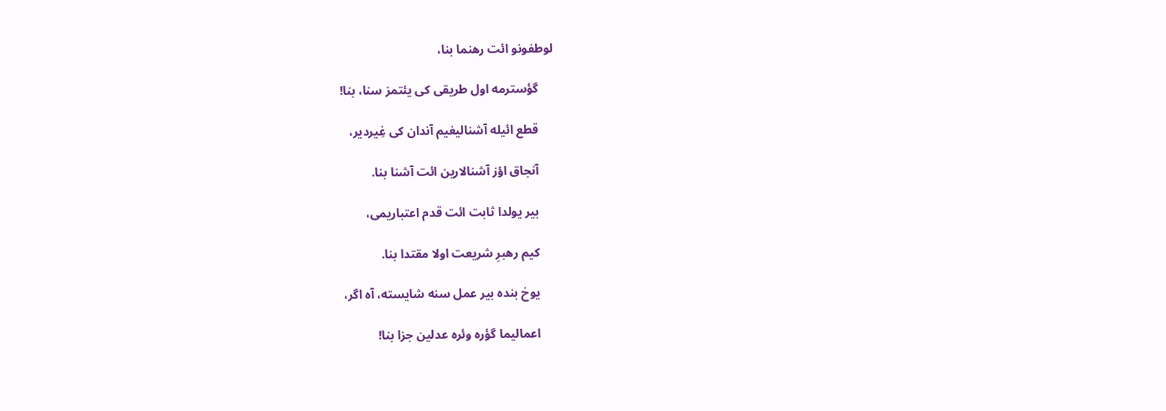لوطفونو ائت رهنما بنا،

     گؤسترمه اول طریقی كی یئتمز سنا، بنا!

     قطع ائیله آشنالیغیم آندان كی غِیردیر،

     آنجاق اؤز آشنالارین ائت آشنا بنا.

     بیر یولدا ثابت ائت قدم اعتباریمی،

     كیم رهبرِ شریعت اولا مقتدا بنا.

     یوخ بنده بیر عمل سنه شایسته، آه اگر،

     اعمالیما گؤره وئره عدلین جزا بنا!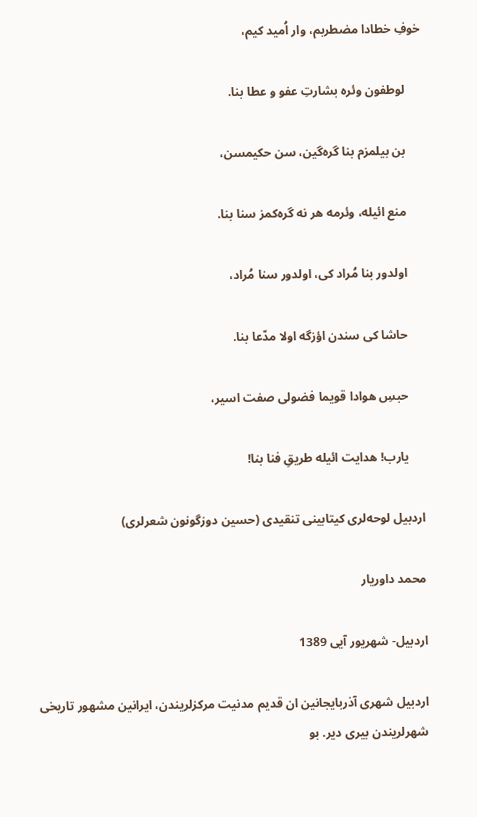خوفِ خطادا مضطربم، وار اُمید كیم،

     لوطفون وئره بشارتِ عفو و عطا بنا.

     بن بیلمزم بنا گره‌گین، سن حكیمسن،

     منع ائیله، وئرمه هر نه گره‌كمز سنا بنا.

     اولدور بنا مُراد كی، اولدور سنا مُراد،

     حاشا كی سندن اؤزگه اولا مدّعا بنا.

     حبسِ هوادا قویما فضولی صفت اسیر،

     یارب! هدایت ائیله طریقِ فنا بنا!

اردبیل لوحه‌لری کیتابینی تنقیدی (حسین دوزگونون شعرلری)

محمد داوریار

اردبیل- شهریور آیی 1389

اردبیل شهری آذربایجانین ان قدیم مدنیت مرکزلریندن، ایرانین مشهور تاریخی شهرلریندن بیری دیر. بو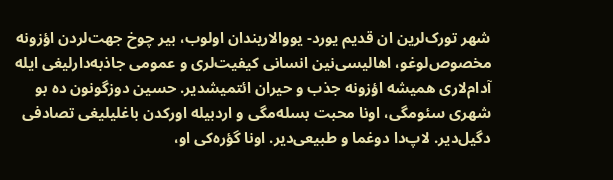شهر تورک‌لرین ان قدیم یورد- یووالاریندان اولوب، بیر چوخ جهت‌لردن اؤزونه مخصوص‌لوغو، اهالیسی‌نین انسانی کیفیت‌لری و عمومی جاذبه‌دارلیغی ایله آدام‌لاری همیشه اؤزونه جذب و حیران ائتمیشدیر. حسین دوزگونون ده بو شهری سئومگی، اونا محبت بسله‌مگی و اردبیله اورکدن باغلیلیغی تصادفی دگیل‌دیر. لاپ‌دا دوغما و طبیعی‌دیر. اونا گؤره‌کی او،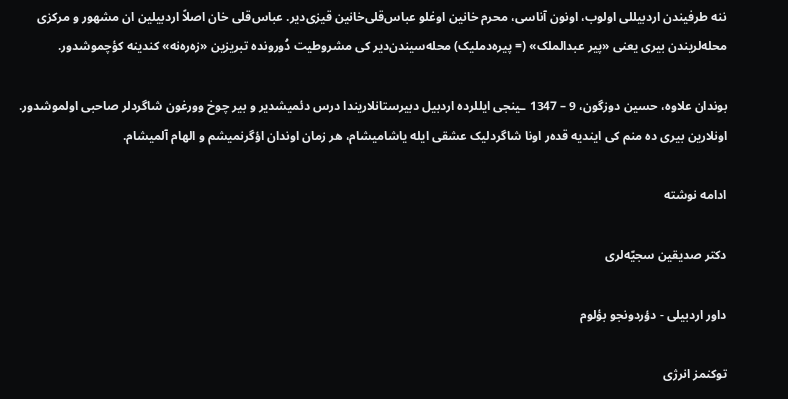ننه طرفیندن اردبیللی اولوب، اونون آناسی، محرم خانین اوغلو عباس‌قلی‌خانین قیزی‌دیر. عباس‌قلی خان اصلاً اردبیلین ان مشهور و مرکزی محله‌لریندن بیری یعنی «پیر عبدالملک» (= پیره‌دملیک) محله‌سیندن‌دیر کی مشروطیت دُورونده تبریزین «زه‌ره‌نه» کندینه کؤچموشدور.

بوندان علاوه، حسین دوزگون، 9 – 1347 ـینجی ایللرده اردبیل دبیرستانلاریندا درس دئمیشدیر و بیر چوخ وورغون شاگردلر صاحبی اولموشدور. اونلارین بیری ده منم کی ایندیه قده‌ر اونا شاگردلیک عشقی ایله یاشامیشام، هر زمان اوندان اؤگرنمیشم و الهام آلمیشام.

ادامه نوشته

دکتر صدیقین سجیّه‌لری

داور اردبیلی - دؤردونجو بؤلوم

توکنمز انرژی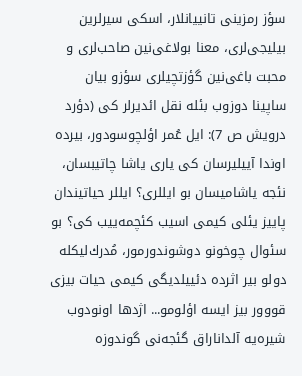سؤز رمزینی تانییانلار، اسكی‌ سیرلرین بیلیجی‌لری، معنا بولاغی‌نین صاحب‌لری و محبت‌ باغی‌نین گؤزتچیلری سؤزو بیان ساپینا دوزوب بئله نقل ائدیرلر كی (دؤرد درویش ص 7): ایل عُمر اؤلچ‍وسودور، بیرده اوندا آییلیرسان كی یاری یاشا چاتیبسان، نئجه یاشامیسان بو ایللری؟ ایللر حیاتیندان پاییز یئلی كیمی اسیب كئچمه‌ییب كی؟ بو سئوال چوخونو دوشوندورمور، مُدرك‌لیكله دولو بیر اثرده دئییلدیگی كیمی حیات بیزی قووور بیز ایسه اؤلومو... اژدها اونودوب شیره‌یه آلداناراق گئجه‌نی گوندوزه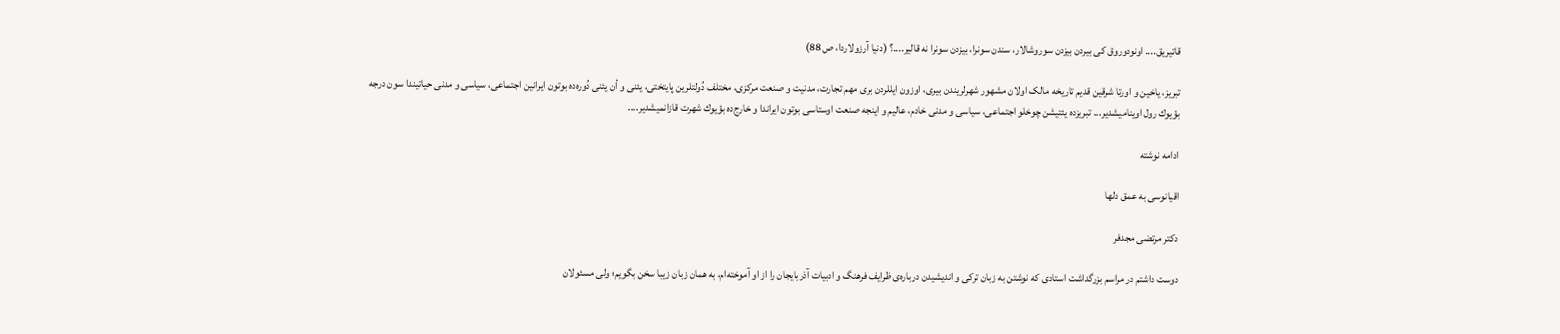قاتیریق.... اونودوروق كی بیردن بیزدن سوروشالار، سندن‌ سونرا، بیزدن سونرا نه قالیر....؟ (دنیا آرزولاردا، ص 88)

تبریز، یاخین و اورتا شرقین قدیم تاریخه مالک اولان مشهور شهرلریندن بیری، اوزون ایللردن بری مهم تجارت، مدنیت و صنعت مركزی، مختلف دُولتلرین پایتختی، یئنی و أن‌ یئنی دُوره‌ده بوتون ایرانین اجتماعی، سیاسی و مدنی حیاتیندا سون درجه بؤیوك رول اوینامیشدیر... تبریزده یئتیشن چوخلو اجتماعی، سیاسی و مدنی خادم، ‌عالیم و اینجه‌ صنعت اوستاسی بوتون ایراندا و خارج‌ده بؤیوك شهرت قازانمیشدیر....

ادامه نوشته

اقیانوسی به عمق دلها

دکتر مرتضی مجدفر

دوست داشتم در مراسم بزرگداشت استادی كه نوشتن به زبان تركی و اندیشیدن درباره‌ی ظرایف فرهنگ و ادبیات آذربایجان را از او آموخته‌ام، به همان زبان زیبا سخن بگویم؛ ولی مسئولان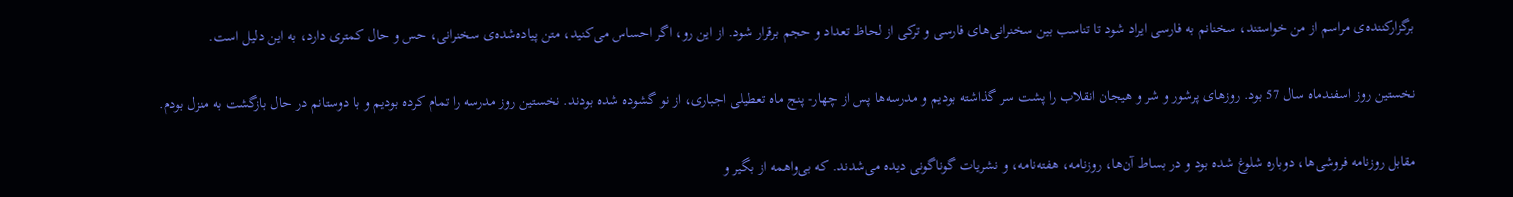برگزاركننده‌ی مراسم از من خواستند، سخنانم به فارسی ایراد شود تا تناسب بین سخنرانی‌های فارسی و تركی از لحاظ تعداد و حجم برقرار شود. از این رو، اگر احساس می‌كنید، متن پیاده‌شده‌ی سخنرانی، حس و حال كمتری دارد، به این دلیل است.

نخستین روز اسفندماه سال 57 بود. روزهای پرشور و شر و هیجان انقلاب را پشت سر گذاشته بودیم و مدرسه‌ها پس از چهار- پنج ماه تعطیلی اجباری، از نو گشوده شده بودند. نخستین روز مدرسه را تمام كرده بودیم و با دوستانم در حال بازگشت به منزل بودم.

مقابل روزنامه فروشی‌ها، دوباره شلوغ شده بود و در بساط آن‌ها، روزنامه‌، هفته‌نامه، و نشریات گوناگونی دیده می‌شدند. كه بی‌واهمه از بگیر و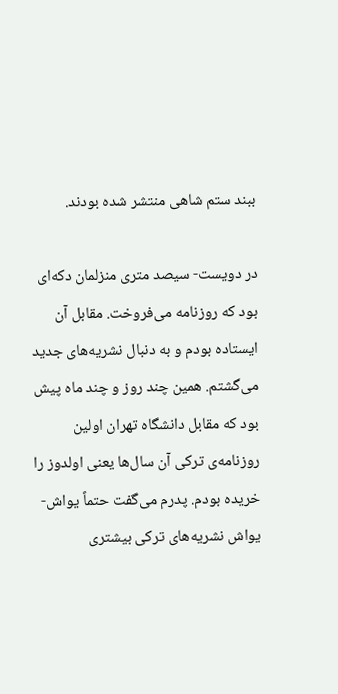ببند ستم شاهی منتشر شده بودند.

در دویست- سیصد متری منزلمان دكه‌ای بود كه روزنامه می‌فروخت. مقابل آن ایستاده بودم و به دنبال نشریه‌های جدید می‌گشتم. همین چند روز و چند ماه پیش بود كه مقابل دانشگاه تهران اولین روزنامه‌ی تركی آن سال‌ها یعنی اولدوز را خریده ‌بودم. پدرم می‌گفت حتماً یواش- یواش نشریه‌های تركی بیشتری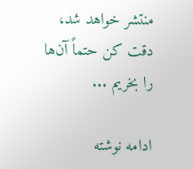منتشر خواهد شد، دقت كن حتماً آن‌ها را بخریم ...

ادامه نوشته